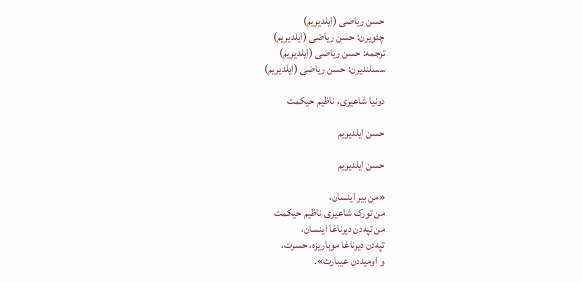حسن ریاضی (ایلدیریم)
چئویرن: حسن ریاضی (ایلدیریم)
ترجمه: حسن ریاضی (ایلدیریم)
سسلندیرن: حسن ریاضی (ایلدیریم)

دونیا شاعیری، ناظیم حیکمت

حسن ایلدیریم

حسن ایلدیریم

«من بیر اینسان،
من تورک شاعیری ناظیم حیکمت
من تپه‌دن دیرناغا اینسان،
تپه‌دن دیرناغا موباریزه، حسرت،
و اومیددن عیبارت».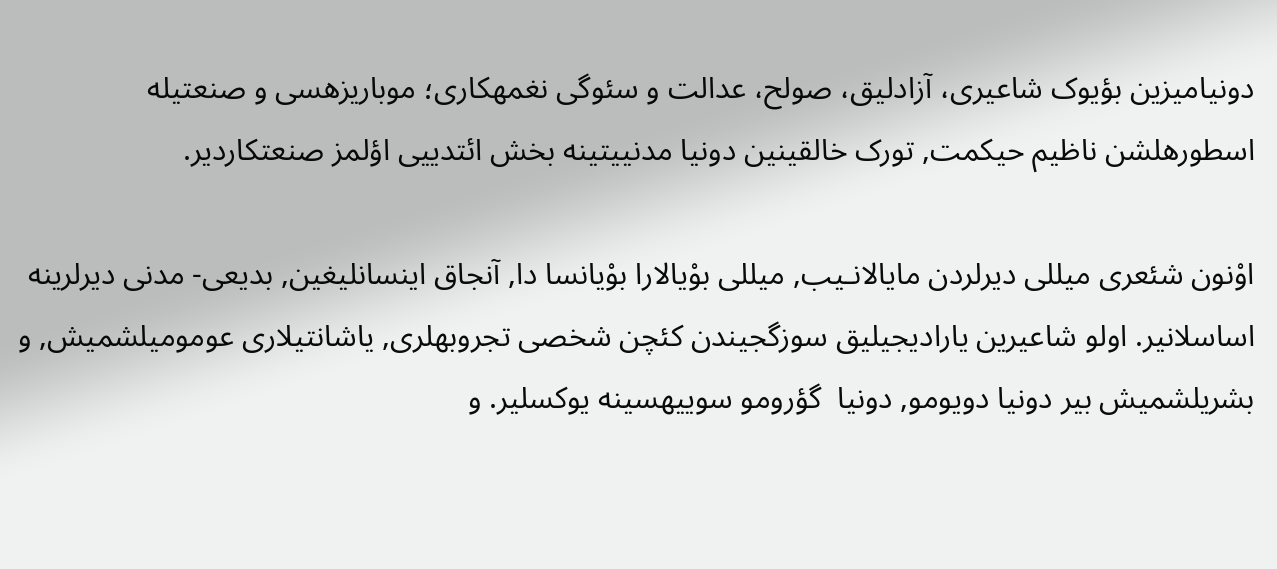دونیامیزین بؤیوک شاعیری، آزادلیق، صولح، عدالت و سئوگی نغمهکاری؛ موباریزهسی و صنعتیله اسطورهلشن ناظیم حیکمت, تورک خالقینین دونیا مدنییتینه بخش ائتدییی اؤلمز صنعتکاردیر.

اوْنون شئعری میللی دیرلردن مایالانـیب, میللی بوْیالارا بوْیانسا دا, آنجاق اینسانلیغین, بدیعی- مدنی دیرلرینه اساسلانیر. اولو شاعیرین یارادیجیلیق سوزگجیندن کئچن شخصی تجروبهلری, یاشانتیلاری عومومیلشمیش, و بشریلشمیش بیر دونیا دویومو, دونیا  گؤرومو سوییهسینه یوکسلیر. و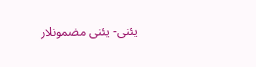یئنی- یئنی مضمونلار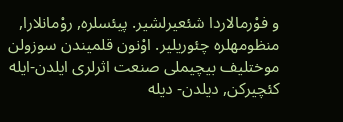و فوْرمالاردا شئعیرلشیر. پیئسلره, روْمانلارا, منظومهلره چئوریلیر. اوْنون قلمیندن سوزولن موختلیف بیچیملی صنعت اثرلری ایلدن-ایله کئچیرکن, دیلدن- دیله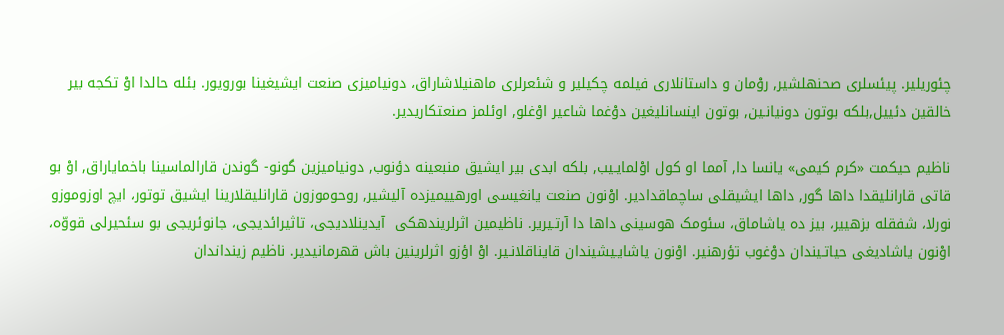چئوریلیر. پیئسلری صحنهلشیر, روْمان و داستانلاری فیلمه چکیلیر و شئعرلری ماهنیلاشاراق، دونیامیزی صنعت ایشیغینا بورویور. بئله حالدا اوْ تکجه بیر خالقین دئییل,بلکه بوتون دونیانـین, بوتون اینسانلیغین دوْغما شاعیر اوْغلو, اوئلمز صنعتکاریدیر.

ناظیم حیکمت «کرم کیمی» یانسا دا, آمما او کول اوْلمایـیب, بلکه ابدی بیر ایشیق منبعینه دؤنوب, دونیامیزین گونو- گوندن قارالماسینا باخمایاراق, اوْ بو قاتی قارانلیقدا داها گور, داها ایشیقلی ساچماقدادیر. اوْنون صنعت یانغیسی اورهییمیزده آلیشیر, روحوموزون قارانلیقلارینا ایشیق توتور، ایچ اوزوموزو نورلا، شفقله بزهییر، بیز ده یاشاماق، سئومک هوسینی داها دا آرتـیریر. ناظیمین اثرلریندهکی  آیدینلادیجی، تاثیرائدیجی، جانوئریجی بو سئحیرلی قووّه، اوْنون یاشادیغی حیاتـیندان دوْغوب تؤرهنیر. اوْنون یاشایـیشیندان قایناقلانـیر. اوْ اؤزو اثرلرینین باش قهرمانیدیر. ناظیم زینداندان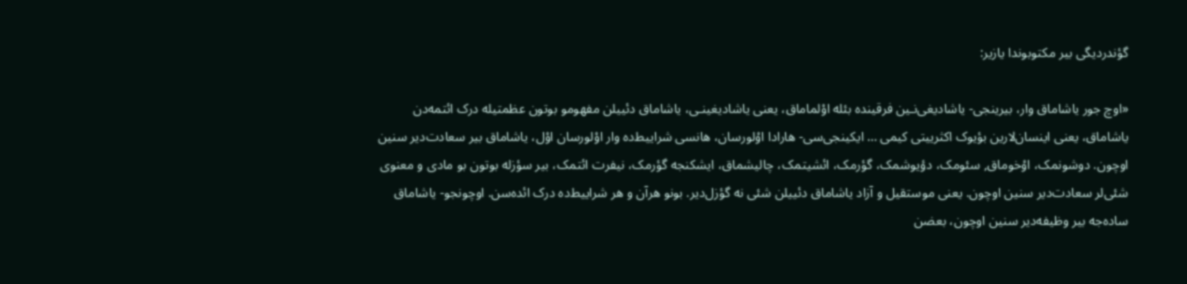گؤندردیگی بیر مکتوبوندا یازیر:

«اوچ جور یاشاماق وار، بیرینجی- یاشادیغی‌نـین فرقینده بئله اوْلماماق، یعنی یاشادیغینـی، یاشاماق دئییلن مفهومو بوتون عظمتیله درک ائتمه‌دن یاشاماق، یعنی اینسان‌لارین بؤیوک اکثرییتی کیمی … ایکینجی‌سی- هارادا اوْلورسان، هانسی شراییط‌ده وار اوْلورسان اوْل، یاشاماق بیر سعادت‌دیر سنین اوچون. دوشونمک، اوْخوماق, سئومک، دؤیوشمک، گؤرمک، ائشیتمک، چالیشماق، ایشکنجه گؤرمک، نیفرت ائتمک، بیر سؤزله بوتون بو مادی و معنوی شئی‌لر سعادت‌دیر سنین اوچون. یعنی موستقیل و آزاد یاشاماق دئییلن شئی نه گؤزل‌دیر. بونو هرآن و هر شراییط‌ده درک ائده‌سن. اوچونجو- یاشاماق ساده‌جه بیر وظیفه‌دیر سنین اوچون، بعضن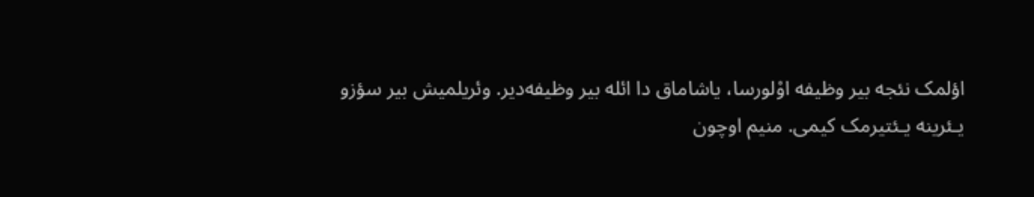اؤلمک نئجه بیر وظیفه اوْلورسا، یاشاماق دا ائله بیر وظیفه‌دیر. وئریلمیش بیر سؤزو یـئرینه یـئتیرمک کیمی. منیم اوچون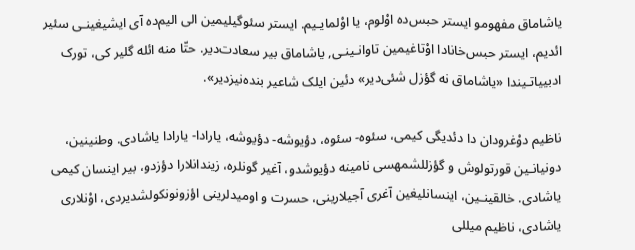یاشاماق مفهومو ایستر حبس‌ده اوْلوم، یا اوْلمایـیم. ایستر سئوگیلیمین الی الیم‌ده آی ایشیغینـی سئیر ائدیم، ایستر حبس‌خانادا اوْتاغیمین تاوانـینـی, یاشاماق بیر سعادت‌دیر. حتّا منه ائله گلیر کی، تورک ادبییاتـیندا «یاشاماق نه گؤزل شئی‌دیر» دئین ایلک شاعیر بنده‌نیزدیر».

ناظیم دوْغرودان دا دئدیگی کیمی، سئوه- سئوه، دؤیوشه- دؤیوشه، یارادا- یارادا یاشادی. وطنینین، دونیانـین قورتولوش و گؤزللشمهسی نامینه دؤیوشدو، آغیر گونلره، زیندانلارا دؤزدو، بیر اینسان کیمی یاشادی. خالقینـین، اینسانلیغین آغری آجیلارینی، حسرت و اومیدلرینی اؤزونونکولشدیردی، اوْنلاری یاشادی، ناظیم میللی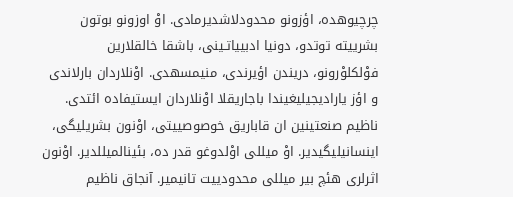چرچیوهده، اؤزونو محدودلاشدیرمادی. اوْ اوزونو بوتون بشرییته توتدو، دونیا ادبییاتـینی، باشقا خالقلارین فوْلکلوْرونو، دریندن اؤیرندی، منیمسهدی. اوْنلاردان بارلاندی و اؤز یارادیجیلیغیندا باجاریقلا اوْنلاردان ایستیفاده ائتدی. ناظیم صنعتینین ان قاباریق خوصوصییتی، اوْنون بشریلیگی، اینسانیلیگیدیر. اوْ میللی اوْلدوغو قدر ده، بئینالمیللدیر. اوْنون اثرلری هئچ بیر میللی محدودییت تانیمیر. آنجاق ناظیم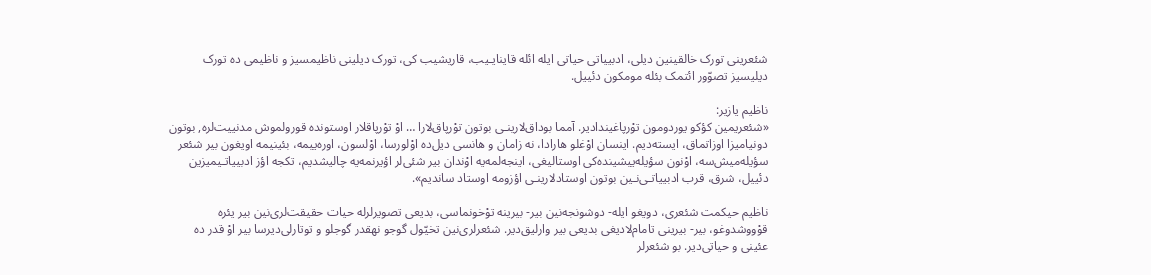شئعرینی تورک خالقینین دیلی، ادبییاتی حیاتی ایله ائله قاینایـیب، قاریشیب کی، تورک دیلینی ناظیمسیز و ناظیمی ده تورک دیلیسیز تصوّور ائتمک بئله مومکون دئییل.

ناظیم یازیر:
«شئعریمین کؤکو یوردومون توْرپاغیندادیر. آمما بوداق‌لارینـی بوتون توْرپاق‌لارا … اوْ توْرپاقلار اوستونده قورولموش مدنییت‌لره, بوتون دونیامیزا اوزاتماق، ایسته‌دیم. اینسان اوْغلو هارادا، نه زامان و هانسی دیل‌ده اوْلورسا، اوْلسون، اوره‌ییمه، بئینیمه اویغون بیر شئعر سؤیله‌میش‌سه، اوْنون سؤیله‌ییشینده‌کی اوستالیغی، اینجه‌لمه‌یه اوْندان بیر شئی‌لر اؤیرنمه‌یه چالیشدیم، تکجه اؤز ادبییاتـیمیزین دئییل، شرق، قرب ادبییاتـی‌نـین بوتون اوستادلارینـی اؤزومه اوستاد ساندیم».

ناظیم حیکمت شئعری، دویغو ایله- دوشونجه‌نین بیر- بیرینه توْخونماسی، بدیعی تصویرلرله حیات حقیقت‌لری‌نین بیر یئره قوْووشدوغو، بیر- بیرینی تامام‌لادیغی بدیعی بیر وارلیق‌دیر. شئعرلری‌نین تخیّول گوجو نهقدر گوجلو و توتارلی‌دیرسا بیر اوْ قدر ده عئینی و حیاتی‌دیر. بو شئعرلر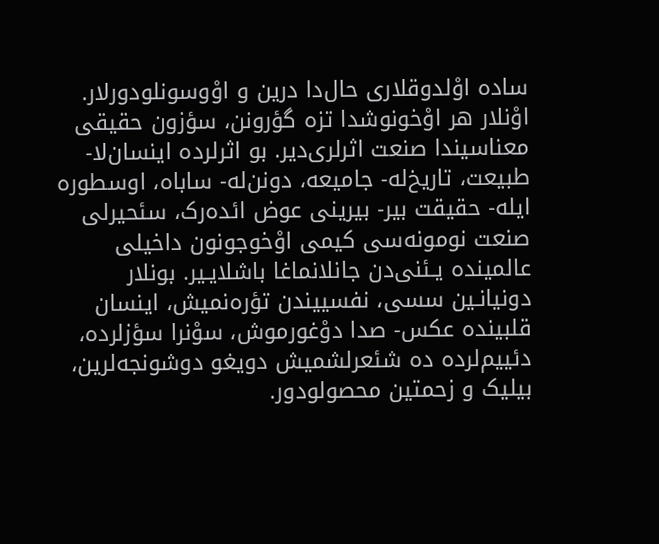ساده اوْلدوقلاری حال‌دا درین‌ و اوْوسونلودورلار. اوْنلار هر اوْخونوشدا تزه گؤرونن، سؤزون حقیقی معناسیندا صنعت اثرلری‌دیر. بو اثرلرده اینسان‌لا- طبیعت، تاریخ‌له- جامیعه، دونن‌له- ساباه، اوسطوره ایله- حقیقت بیر- بیرینی عوض ائده‌رک، سئحیرلی صنعت نومونه‌سی کیمی‌ اوْخوجونون داخیلی عالمینده یـئنی‌دن جانلانماغا باشلایـیر. بونلار دونیانـین سسی، نفسییندن تؤره‌نمیش، اینسان قلبینده عکس- صدا دوْغورموش، سوْنرا سؤزلرده، دئییم‌لرده ده شئعرلشمیش دویغو دوشونجه‌لرین، بیلیک و زحمتین محصولودور.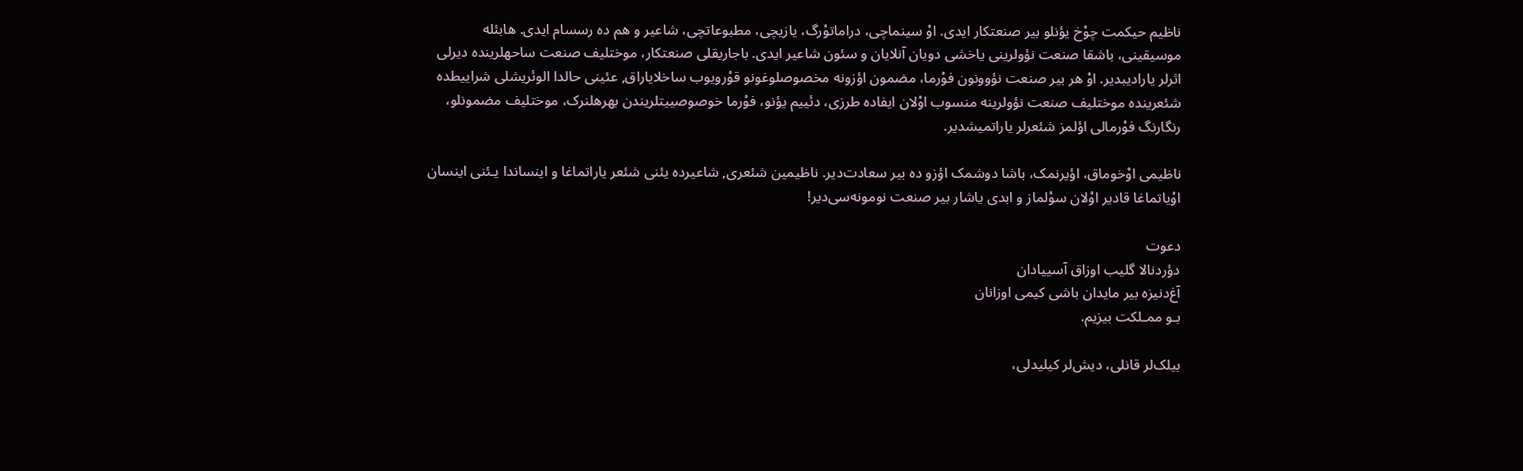ناظیم حیکمت چوْخ یؤنلو بیر صنعتکار ایدی. اوْ سینماچی، دراماتوْرگ، یازیچی، مطبوعاتچی، شاعیر و هم ده رسسام ایدی. هابئله موسیقینی، باشقا صنعت نؤولرینی یاخشی دویان آنلایان و سئون شاعیر ایدی. باجاریقلی صنعتکار، موختلیف صنعت ساحهلرینده دیرلی اثرلر یارادیبدیر. اوْ هر بیر صنعت نؤوونون فوْرما، مضمون اؤزونه مخصوصلوغونو قوْرویوب ساخلایاراق, عئینی حالدا الوئریشلی شراییطده شئعرینده موختلیف صنعت نؤولرینه منسوب اوْلان ایفاده طرزی، دئییم یؤنو، فوْرما خوصوصییتلریندن بهرهلنرک، موختلیف مضمونلو، رنگارنگ فوْرمالی اؤلمز شئعرلر یاراتمیشدیر.

ناظیمی اوْخوماق، اؤیرنمک، باشا دوشمک اؤزو ده بیر سعادت‌دیر. ناظیمین شئعری, شاعیرده یئنی شئعر یاراتماغا و اینساندا یـئنی اینسان اوْیاتماغا قادیر اوْلان سوْلماز و ابدی یاشار بیر صنعت نومونه‌سی‌دیر!

دعوت
دؤردنالا گلیب اوزاق آسییادان
آغ‌دنیزه بیر مایدان باشی کیمی اوزانان
بـو ممـلکت بیزیم.

بیلک‌لر قانلی، دیش‌لر کیلیدلی،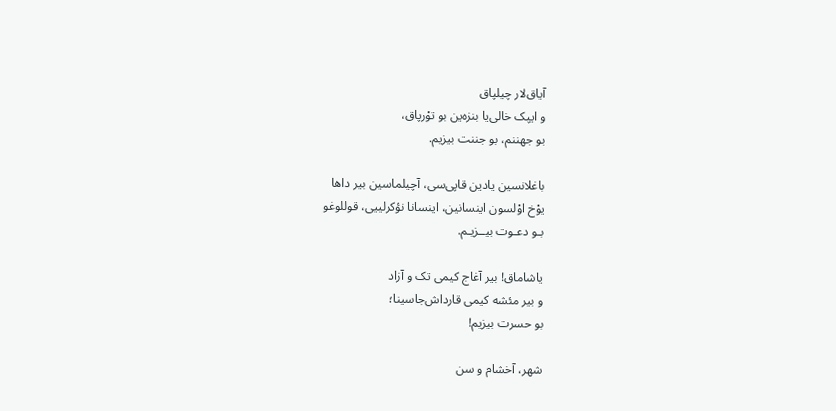آیاق‌لار چیلپاق
و ایپک خالی‌یا بنزه‌ین بو توْرپاق،
بو جهننم، بو جننت بیزیم.

باغلانسین یادین قاپی‌سی، آچیلماسین بیر داها
یوْخ اوْلسون اینسانین، اینسانا نؤکرلییی، قوللوغو
بـو دعـوت بیــزیـم.

یاشاماق! بیر آغاج کیمی تک و آزاد
و بیر مئشه کیمی قارداش‌جاسینا؛
بو حسرت بیزیم!

شهر، آخشام و سن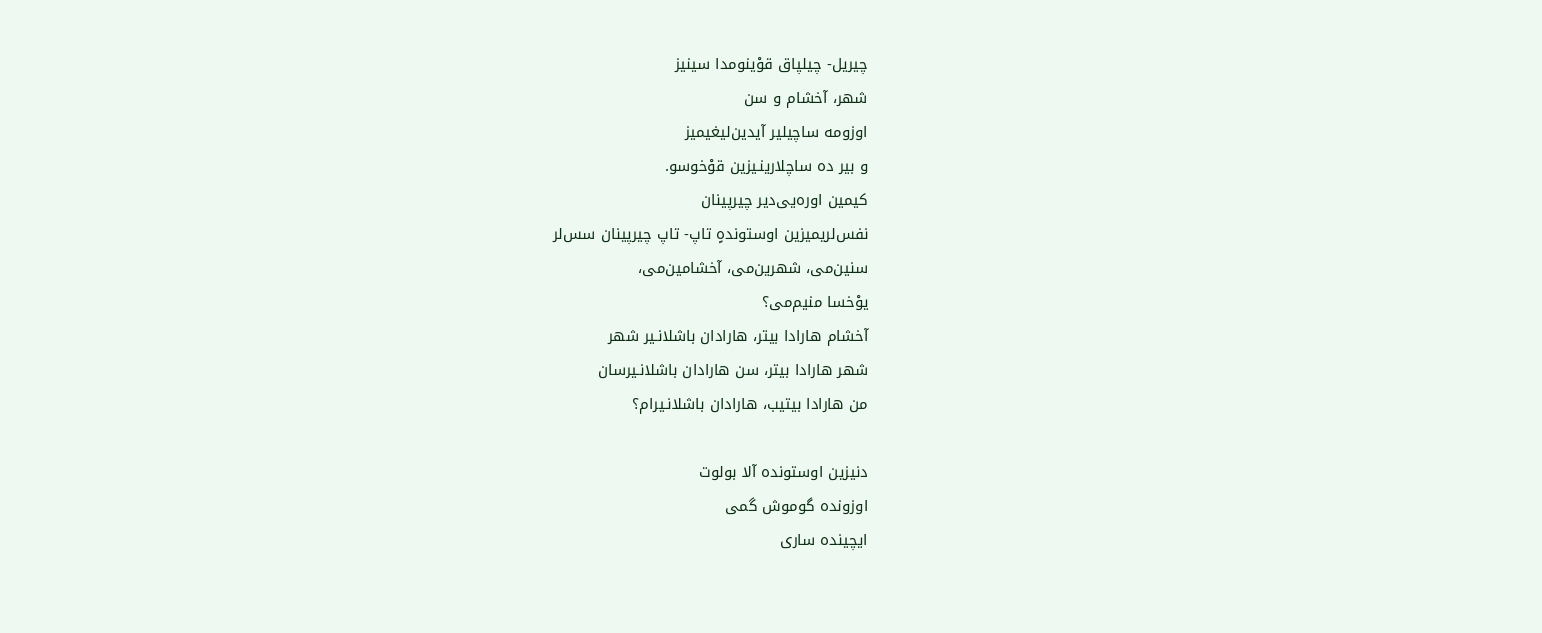چیریل- چیلپاق قوْینومدا سینیز
شهر، آخشام و سن
اوزومه ساچیلیر آیدین‌لیغیمیز
و بیر ده ساچلارینـیزین قوْخوسو.
کیمین اوره‌یی‌دیر چیرپینان
نفس‌لریمیزین اوستوندهٍ تاپ- تاپ چیرپینان سس‌لر
سنین‌می، شهرین‌می، آخشامین‌می،
یوْخسا منیم‌می؟
آخشام هارادا بیتر، هارادان باشلانـیر شهر
شهر هارادا بیتر، سن هارادان باشلانـیرسان
من هارادا بیتیب، هارادان باشلانـیرام؟

دنیزین اوستونده آلا بولوت
اوزونده گوموش گمی
ایچینده ساری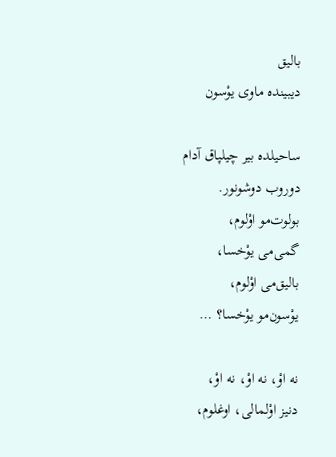بالیق
دیبینده ماوی یوْسون

ساحیلده بیر چیلپاق آدام
دوروب دوشونور.
بولوت‌مو اوْلوم،
گمی‌می یوْخسا،
بالیق‌می اوْلوم،
یوْسون‌مو یوْخسا؟ …

نه اوْ، نه اوْ، نه اوْ،
دنیز اوْلمالی، اوغلوم،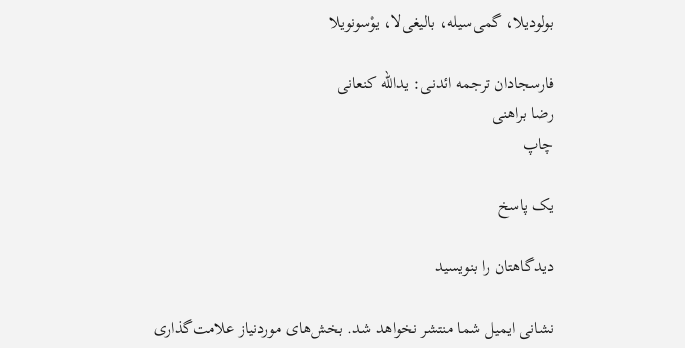بولودیلا، گمی‌سیله، بالیغی‌لا، یوْسونویلا

فارسجادان ترجمه ائدنی: یدالله کنعانی
رضا براهنی
چاپ

یک پاسخ

دیدگاهتان را بنویسید

نشانی ایمیل شما منتشر نخواهد شد. بخش‌های موردنیاز علامت‌گذاری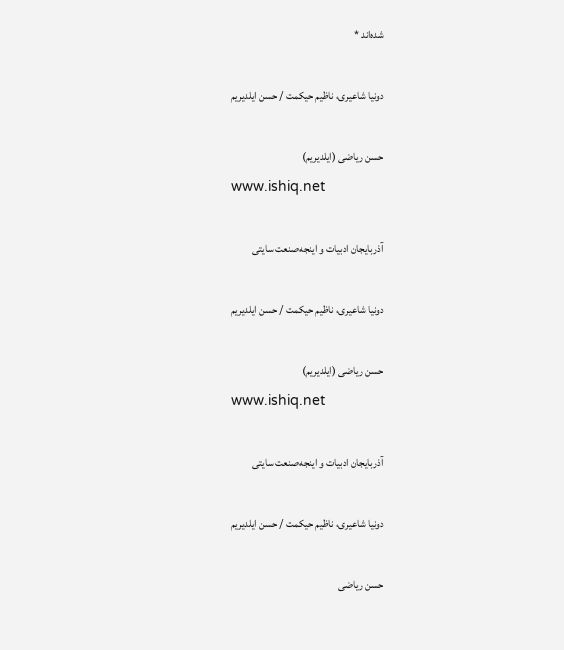شده‌اند *

دونیا شاعیری، ناظیم حیکمت / حسن ایلدیریم

حسن ریاضی (ایلدیریم)
www.ishiq.net

آذربایجان ادبیات و اینجه‌صنعت سایتی

دونیا شاعیری، ناظیم حیکمت / حسن ایلدیریم

حسن ریاضی (ایلدیریم)
www.ishiq.net

آذربایجان ادبیات و اینجه‌صنعت سایتی

دونیا شاعیری، ناظیم حیکمت / حسن ایلدیریم

حسن ریاضی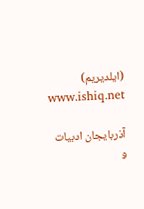(ایلدیریم)
www.ishiq.net

آذربایجان ادبیات و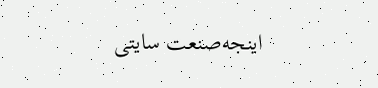اینجه‌صنعت سایتی